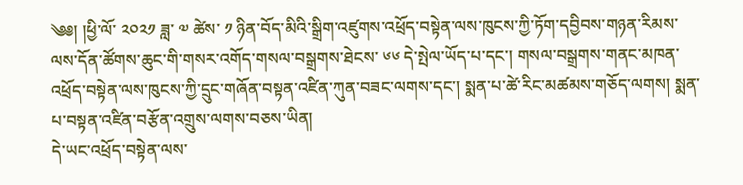༄༅། །ཕྱི་ལོ་ ༢༠༢༡ ཟླ་ ༧ ཚེས་ ༡ ཉིན་བོད་མིའི་སྒྲིག་འཛུགས་འཕྲོད་བསྟེན་ལས་ཁུངས་ཀྱི་ཏོག་དབྱིབས་གཉན་རིམས་ལས་དོན་ཚོགས་ཆུང་གི་གསར་འགོད་གསལ་བསྒྲགས་ཐེངས་ ༦༦ དེ་སྤེལ་ཡོད་པ་དང་། གསལ་བསྒྲགས་གནང་མཁན་འཕྲོད་བསྟེན་ལས་ཁུངས་ཀྱི་དྲུང་གཞོན་བསྟན་འཛིན་ཀུན་བཟང་ལགས་དང་། སྨན་པ་ཚེ་རིང་མཚམས་གཅོད་ལགས། སྨན་པ་བསྟན་འཛིན་བརྩོན་འགྲུས་ལགས་བཅས་ཡིན།
དེ་ཡང་འཕྲོད་བསྟེན་ལས་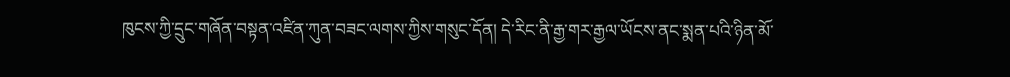ཁུངས་ཀྱི་དྲུང་གཞོན་བསྟན་འཛིན་ཀུན་བཟང་ལགས་ཀྱིས་གསུང་དོན། དེ་རིང་ནི་རྒྱ་གར་རྒྱལ་ཡོངས་ནང་སྨན་པའི་ཉིན་མོ་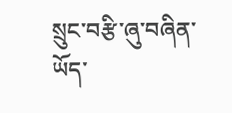སྲུང་བརྩི་ཞུ་བཞིན་ཡོད་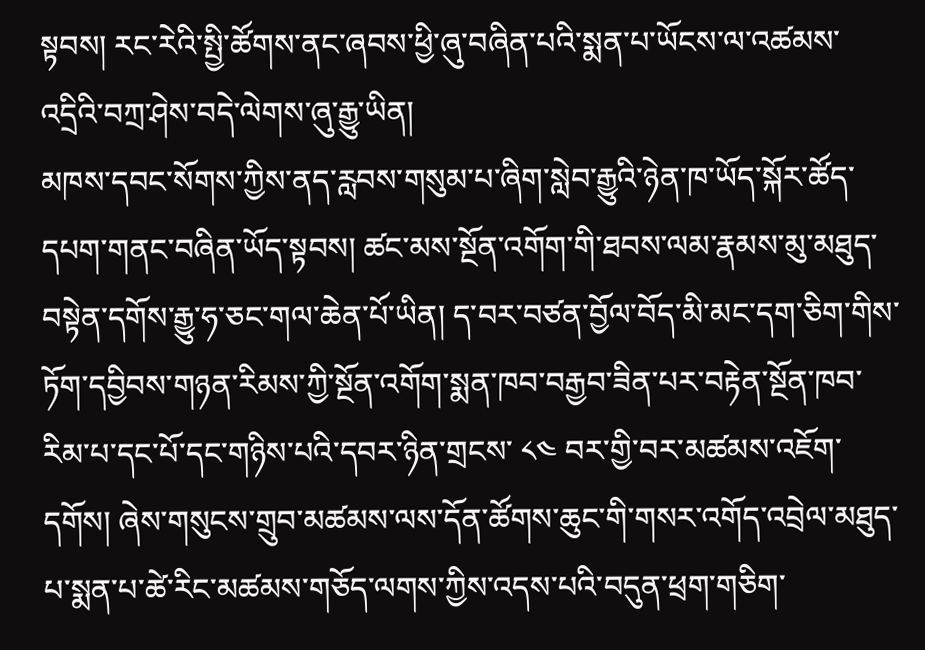སྟབས། རང་རེའི་སྤྱི་ཚོགས་ནང་ཞབས་ཕྱི་ཞུ་བཞིན་པའི་སྨན་པ་ཡོངས་ལ་འཚམས་འདྲིའི་བཀྲ་ཤེས་བདེ་ལེགས་ཞུ་རྒྱུ་ཡིན།
མཁས་དབང་སོགས་ཀྱིས་ནད་རླབས་གསུམ་པ་ཞིག་སླེབ་རྒྱུའི་ཉེན་ཁ་ཡོད་སྐོར་ཚོད་དཔག་གནང་བཞིན་ཡོད་སྟབས། ཚང་མས་སྔོན་འགོག་གི་ཐབས་ལམ་རྣམས་མུ་མཐུད་བསྟེན་དགོས་རྒྱུ་ཧ་ཅང་གལ་ཆེན་པོ་ཡིན། ད་བར་བཙན་བྱོལ་བོད་མི་མང་དག་ཅིག་གིས་ཏོག་དབྱིབས་གཉན་རིམས་ཀྱི་སྔོན་འགོག་སྨན་ཁབ་བརྒྱབ་ཟིན་པར་བརྟེན་སྔོན་ཁབ་རིམ་པ་དང་པོ་དང་གཉིས་པའི་དབར་ཉིན་གྲངས་ ༨༤ བར་གྱི་བར་མཚམས་འཇོག་དགོས། ཞེས་གསུངས་གྲུབ་མཚམས་ལས་དོན་ཚོགས་ཆུང་གི་གསར་འགོད་འབྲེལ་མཐུད་པ་སྨན་པ་ཚེ་རིང་མཚམས་གཅོད་ལགས་ཀྱིས་འདས་པའི་བདུན་ཕྲག་གཅིག་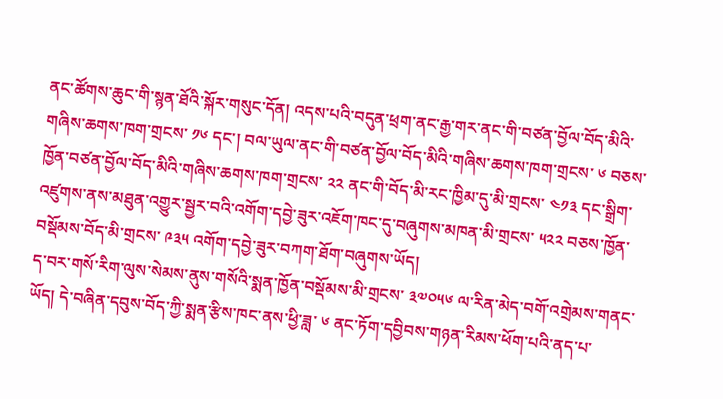ནང་ཚོགས་ཆུང་གི་སྙན་ཐོའི་སྐོར་གསུང་དོན། འདས་པའི་བདུན་ཕྲག་ནང་རྒྱ་གར་ནང་གི་བཙན་བྱོལ་བོད་མིའི་གཞིས་ཆགས་ཁག་གྲངས་ ༡༦ དང་། བལ་ཡུལ་ནང་གི་བཙན་བྱོལ་བོད་མིའི་གཞིས་ཆགས་ཁག་གྲངས་ ༦ བཅས་ཁྱོན་བཙན་བྱོལ་བོད་མིའི་གཞིས་ཆགས་ཁག་གྲངས་ ༢༢ ནང་གི་བོད་མི་རང་ཁྱིམ་དུ་མི་གྲངས་ ༤༡༣ དང་སྒྲིག་འཛུགས་ནས་མཐུན་འགྱུར་སྦྱར་བའི་འགོག་དབྱེ་ཟུར་འཇོག་ཁང་དུ་བཞུགས་མཁན་མི་གྲངས་ ༥༢༢ བཅས་ཁྱོན་བསྡོམས་བོད་མི་གྲངས་ ༩༣༥ འགོག་དབྱེ་ཟུར་བཀག་ཐོག་བཞུགས་ཡོད།
ད་བར་གསོ་རིག་ལུས་སེམས་ནུས་གསོའི་སྨན་ཁྱོན་བསྡོམས་མི་གྲངས་ ༣༧༠༥༦ ལ་རིན་མེད་བགོ་འགྲེམས་གནང་ཡོད། དེ་བཞིན་དབུས་བོད་ཀྱི་སྨན་རྩིས་ཁང་ནས་ཕྱི་ཟླ་ ༦ ནང་ཏོག་དབྱིབས་གཉན་རིམས་ཕོག་པའི་ནད་པ་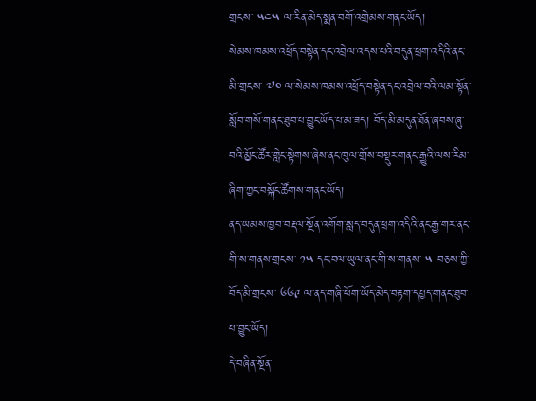གྲངས་ ༥༤༥ ལ་རིན་མེད་སྨན་བགོ་འགྲེམས་གནང་ཡོད།
སེམས་ཁམས་འཕྲོད་བསྟེན་དང་འབྲེལ་འདས་པའི་བདུན་ཕྲག་འདིའི་ནང་མི་གྲངས་ ༧༠ ལ་སེམས་ཁམས་འཕྲོད་བསྟེན་དང་འབྲེལ་བའི་ལམ་སྟོན་སློབ་གསོ་གནང་ཐུབ་པ་བྱུང་ཡོད་པ་མ་ཟད། བོད་མི་མདུན་ཐོན་ཞབས་ཞུ་བའི་མྱོང་ཚོར་གླེང་སྟེགས་ཞེས་ནང་ཁུལ་གྲོས་བསྡུར་གནང་རྒྱུའི་ལས་རིམ་ཞིག་ཀྱང་བསྐོང་ཚོགས་གནང་ཡོད།
ནད་ཡམས་ཁྱབ་བརྡལ་སྔོན་འགོག་སླད་བདུན་ཕྲག་འདིའི་ནང་རྒྱ་གར་ནང་གི་ས་གནས་གྲངས་ ༡༥ དང་བལ་ཡུལ་ནང་གི་ས་གནས་ ༥ བཅས་ཀྱི་བོད་མི་གྲངས་ ༦༦༩ ལ་ནད་གཞི་ཕོག་ཡོད་མེད་བརྟག་དཔྱད་གནང་ཐུབ་པ་བྱུང་ཡོད།
དེ་བཞིན་སྔོན་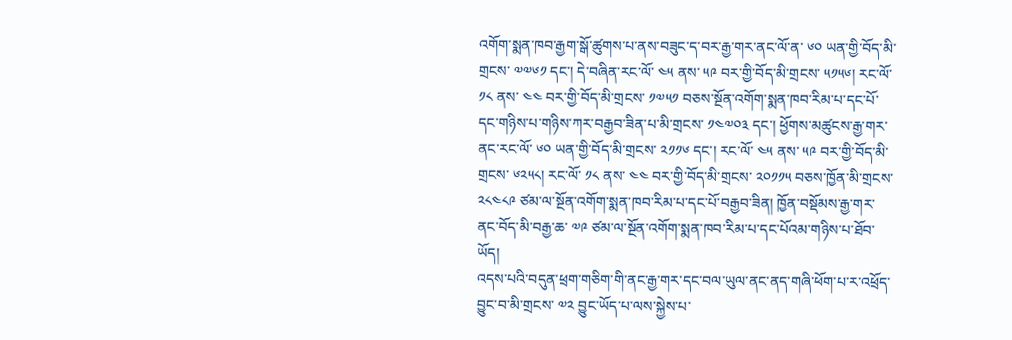འགོག་སྨན་ཁབ་རྒྱག་སྒོ་ཚུགས་པ་ནས་བཟུང་ད་བར་རྒྱ་གར་ནང་ལོ་ན་ ༦༠ ཡན་གྱི་བོད་མི་གྲངས་ ༧༧༦༡ དང་། དེ་བཞིན་རང་ལོ་ ༤༥ ནས་ ༥༩ བར་གྱི་བོད་མི་གྲངས་ ༥༡༥༦། རང་ལོ་ ༡༨ ནས་ ༤༤ བར་གྱི་བོད་མི་གྲངས་ ༡༧༥༡ བཅས་སྔོན་འགོག་སྨན་ཁབ་རིམ་པ་དང་པོ་དང་གཉིས་པ་གཉིས་ཀར་བརྒྱབ་ཟིན་པ་མི་གྲངས་ ༡༤༧༠༣ དང་། ཕྱོགས་མཚུངས་རྒྱ་གར་ནང་རང་ལོ་ ༦༠ ཡན་གྱི་བོད་མི་གྲངས་ ༢༡༡༦ དང་། རང་ལོ་ ༤༥ ནས་ ༥༩ བར་གྱི་བོད་མི་གྲངས་ ༦༢༥༨། རང་ལོ་ ༡༨ ནས་ ༤༤ བར་གྱི་བོད་མི་གྲངས་ ༢༠༡༡༥ བཅས་ཁྱོན་མི་གྲངས་ ༢༨༤༨༩ ཙམ་ལ་སྔོན་འགོག་སྨན་ཁབ་རིམ་པ་དང་པོ་བརྒྱབ་ཟིན། ཁྱོན་བསྡོམས་རྒྱ་གར་ནང་བོད་མི་བརྒྱ་ཆ་ ༧༩ ཙམ་ལ་སྔོན་འགོག་སྨན་ཁབ་རིམ་པ་དང་པོའམ་གཉིས་པ་ཐོབ་ཡོད།
འདས་པའི་བདུན་ཕྲག་གཅིག་གི་ནང་རྒྱ་གར་དང་བལ་ཡུལ་ནང་ནད་གཞི་ཕོག་པ་ར་འཕྲོད་བྱུང་བ་མི་གྲངས་ ༧༢ བྱུང་ཡོད་པ་ལས་སྐྱེས་པ་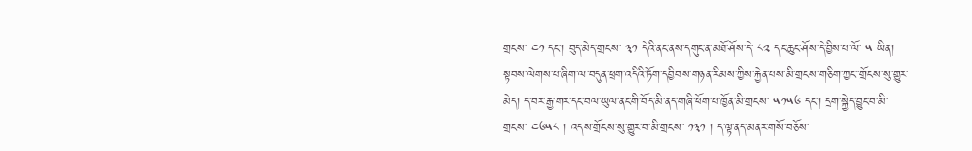གྲངས་ ༤༡ དང་། བུད་མེད་གྲངས་ ༣༡ དེའི་ནང་ནས་དགུང་ན་མཐོ་ཤོས་དེ་ ༨༢ དང་ཆུང་ཤོས་དེ་བྱིས་པ་ལོ་ ༥ ཡིན། སྟབས་ལེགས་པ་ཞིག་ལ་བདུན་ཕྲག་འདིའི་ཏོག་དབྱིབས་གཉན་རིམས་ཀྱིས་རྐྱེན་པས་མི་གྲངས་གཅིག་ཀྱང་་གྲོངས་སུ་གྱུར་མེད། ད་བར་རྒྱ་གར་དང་བལ་ཡུལ་ནང་གི་བོད་མི་ནད་གཞི་ཕོག་པ་ཁྱོན་མི་གྲངས་ ༥༡༥༦ དང་། དྲག་སྐྱེད་བྱུང་བ་མི་གྲངས་ ༤༦༥༨ ། འདས་གྲོངས་སུ་གྱུར་བ་མི་གྲངས་ ༡༣༡ ། ད་ལྟ་ནད་མནར་གསོ་བཅོས་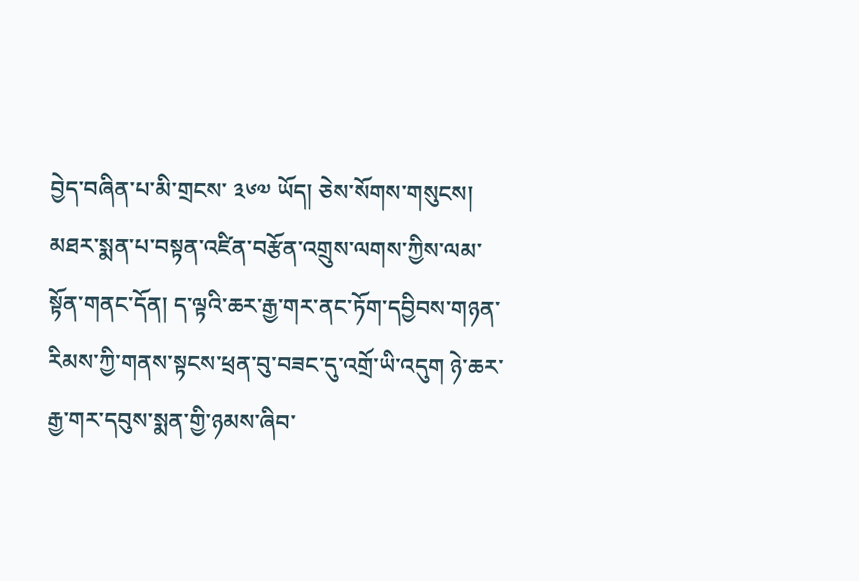བྱེད་བཞིན་པ་མི་གྲངས་ ༣༦༧ ཡོད། ཅེས་སོགས་གསུངས།
མཐར་སྨན་པ་བསྟན་འཛིན་བརྩོན་འགྲུས་ལགས་ཀྱིས་ལམ་སྟོན་གནང་དོན། ད་ལྟའི་ཆར་རྒྱ་གར་ནང་ཏོག་དབྱིབས་གཉན་རིམས་ཀྱི་གནས་སྟངས་ཕྲན་བུ་བཟང་དུ་འགྲོ་ཡི་འདུག ཉེ་ཆར་རྒྱ་གར་དབུས་སྨན་གྱི་ཉམས་ཞིབ་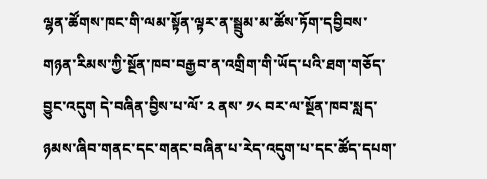ལྷན་ཚོགས་ཁང་གི་ལམ་སྟོན་ལྟར་ན་སྦྲུམ་མ་ཚོས་ཏོག་དབྱིབས་གཉན་རིམས་ཀྱི་སྔོན་ཁབ་བརྒྱབ་ན་འགྲིག་གི་ཡོད་པའི་ཐག་གཅོད་བྱུང་འདུག དེ་བཞིན་བྱིས་པ་ལོ་ ༢ ནས་ ༡༨ བར་ལ་སྔོན་ཁབ་སླད་ཉམས་ཞིབ་གནང་དང་གནང་བཞིན་པ་རེད་འདུག་པ་དང་ཚོད་དཔག་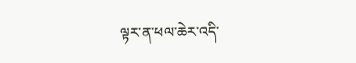ལྟར་ན་ཕལ་ཆེར་འདི་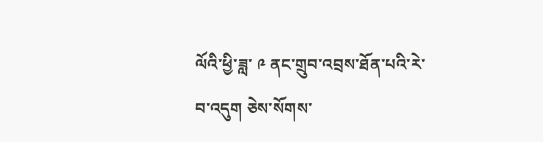ལོའི་ཕྱི་ཟླ་ ༩ ནང་གྲུབ་འབྲས་ཐོན་པའི་རེ་བ་འདུག ཅེས་སོགས་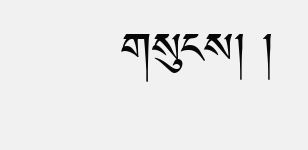གསུངས། །